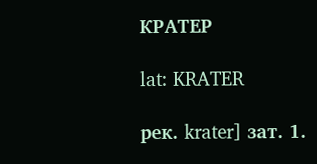КРАТЕР

lat: KRATER

рек. krater] зат. 1.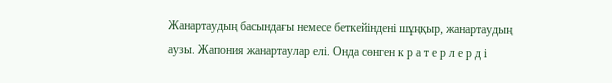Жанартаудың басындағы немесе беткейіндені шұңқыр, жанартаудың аузы. Жапония жанартаулар елі. Онда сөнген к р а т е р л е р д і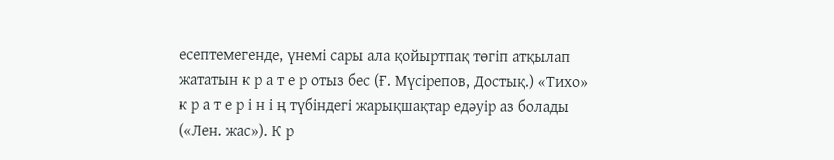есептемегенде, үнемі сары ала қойыртпақ төгіп атқылап жататын к р а т е р отыз бес (Ғ. Мүсірепов, Достық.) «Тихо» к р а т е р і н і ң түбіндегі жарықшақтар едәуір аз болады («Лен. жас»). К р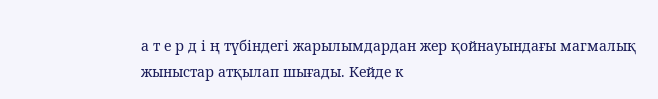а т е р д і ң түбіндегі жарылымдардан жер қойнауындағы магмалық жыныстар атқылап шығады. Кейде к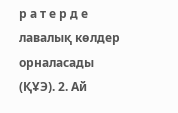р а т е р д е лавалық көлдер орналасады (ҚҰЭ). 2. Ай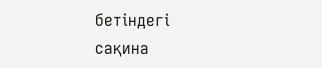бетіндегі сақина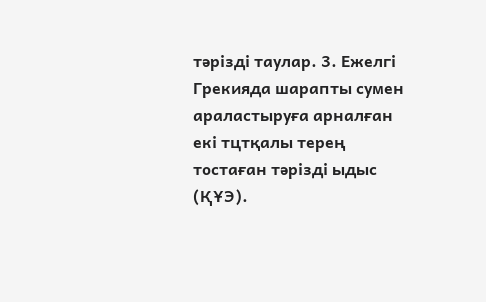тәрізді таулар. 3. Ежелгі Грекияда шарапты сумен араластыруға арналған екі тцтқалы терең тостаған тәрізді ыдыс (ҚҰЭ).